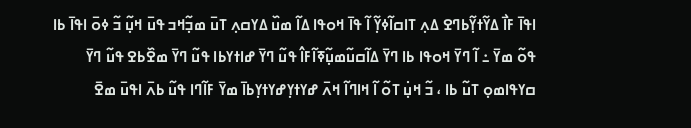ߊߟߊ߫ ߓߊ߯ ߡߌ߬ߙߌ߲߬ߕߣߐ ߡߍ߲ ߠߊߛߊ߬ߦߌ߲߬ ߊ߬ ߟߊ߫ ߞߋߟߊ ߡߊ߬ ߘߎ߰ ߡߌߛߍ߲ ߠߎ߫ ߘߏ߲߬ߞߏ ߟߎ߫ ߞߎ߲߬ ߏ߬ ߦߋ߫ ߊߟߊ߫ ߕߊ ߟߋ߬ ߘߌ߫ ߸ ߊ߬ ߣߌ߫ ߞߋߟߊ ߕߊ ߣߌ߫ ߡߊ߬ߛߎ߬ߘߎ߲߬ߧߊ߬ߓߊ߮ ߟߎ߬ ߣߌ߫ ߝߊߙߌߕߊ ߟߎ߬ ߣߌ߫ ߘߐ߰ߕߐ ߟߎ߬ ߣߌ߫ ߛߌߟߊߘߋ߲ ߠߎ߬ ߕߊ ، ߏ߬ ߞߎ߲߭ ߠߋ߬ ߊ߬ ߞߊߣߊ߬ ߞߍ߫ ߝߌߙߌ߲ߝߌߙߌ߲ߕߊ߫ ߘߌ߫ ߓߊ߬ߣߊ ߟߎ߬ ߕߍ߫ ߊߟߎ߫ ߘߐ߫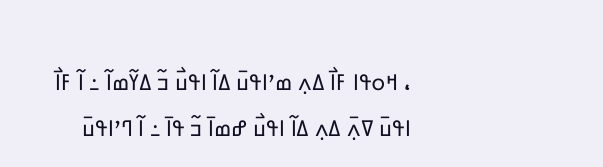، ߞߋߟߊ ߓߊ߯ ߡߍ߲ ߘߴߊߟߎ߫ ߡߊ߬ ߊߟߎ߯ ߏ߬ ߡߌ߬ߘߊ߬ ߸ ߊ߬ ߓߊ߯ ߊߟߎ߫ ߜߍ߲߫ ߡߍ߲ ߡߊ߬ ߊߟߎ߯ ߝߘߊ߫ ߏ߬ ߟߊ߫ ߸ ߊ߬ ߣߴߊߟߎ߫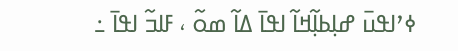ߦߴߊߟߎ߫ ߝߊ߲ߕߊ߲߬ߞߊ߬ ߊߟߊ߫ ߡߊ߬ ߘߋ߬ ، ߓߊߏ߬ ߊߟߊ߫ ߸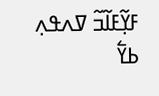ߓߌ߲߬ߓߊ߬ߏ߬ ߜߍߟߍ߲ ߕߌ߱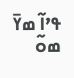ߟߴߊ߬ ߘߌ߫ ߘߋ߬